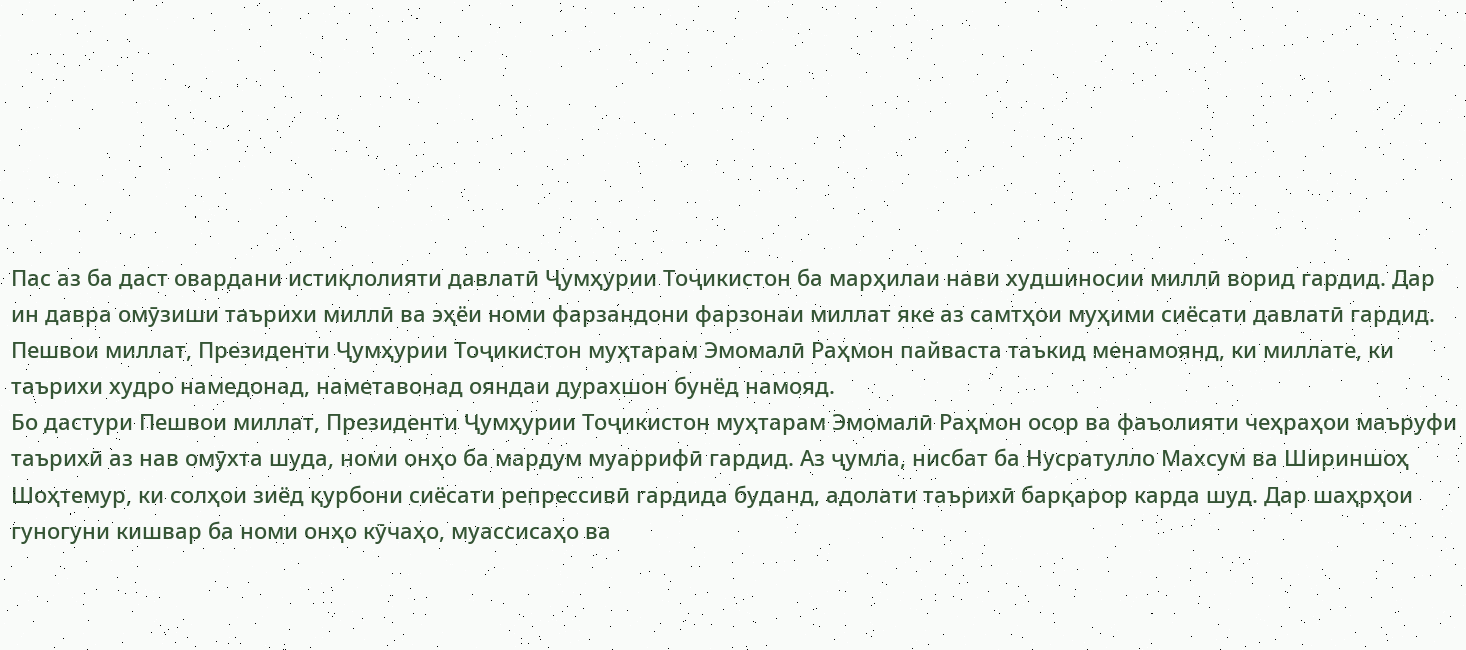Пас аз ба даст овардани истиқлолияти давлатӣ Ҷумҳурии Тоҷикистон ба марҳилаи нави худшиносии миллӣ ворид гардид. Дар ин давра омӯзиши таърихи миллӣ ва эҳёи номи фарзандони фарзонаи миллат яке аз самтҳои муҳими сиёсати давлатӣ гардид. Пешвои миллат, Президенти Ҷумҳурии Тоҷикистон муҳтарам Эмомалӣ Раҳмон пайваста таъкид менамоянд, ки миллате, ки таърихи худро намедонад, наметавонад ояндаи дурахшон бунёд намояд.
Бо дастури Пешвои миллат, Президенти Ҷумҳурии Тоҷикистон муҳтарам Эмомалӣ Раҳмон осор ва фаъолияти чеҳраҳои маъруфи таърихӣ аз нав омӯхта шуда, номи онҳо ба мардум муаррифӣ гардид. Аз ҷумла, нисбат ба Нусратулло Махсум ва Шириншоҳ Шоҳтемур, ки солҳои зиёд қурбони сиёсати репрессивӣ гардида буданд, адолати таърихӣ барқарор карда шуд. Дар шаҳрҳои гуногуни кишвар ба номи онҳо кӯчаҳо, муассисаҳо ва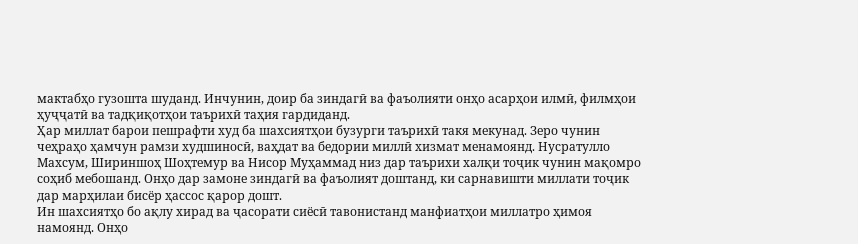мактабҳо гузошта шуданд. Инчунин, доир ба зиндагӣ ва фаъолияти онҳо асарҳои илмӣ, филмҳои ҳуҷҷатӣ ва тадқиқотҳои таърихӣ таҳия гардиданд.
Ҳар миллат барои пешрафти худ ба шахсиятҳои бузурги таърихӣ такя мекунад. Зеро чунин чеҳраҳо ҳамчун рамзи худшиносӣ, ваҳдат ва бедории миллӣ хизмат менамоянд. Нусратулло Махсум, Шириншоҳ Шоҳтемур ва Нисор Муҳаммад низ дар таърихи халқи тоҷик чунин мақомро соҳиб мебошанд. Онҳо дар замоне зиндагӣ ва фаъолият доштанд, ки сарнавишти миллати тоҷик дар марҳилаи бисёр ҳассос қарор дошт.
Ин шахсиятҳо бо ақлу хирад ва ҷасорати сиёсӣ тавонистанд манфиатҳои миллатро ҳимоя намоянд. Онҳо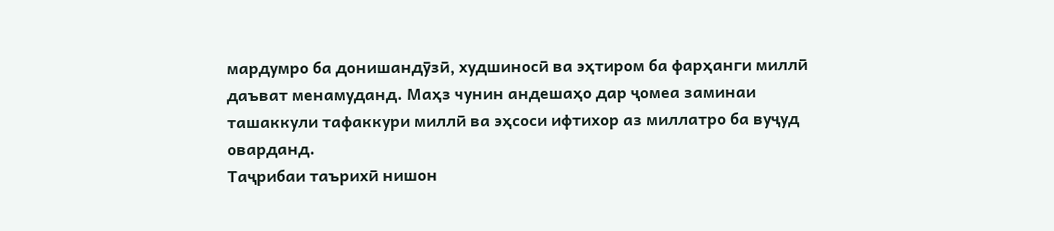мардумро ба донишандӯзӣ, худшиносӣ ва эҳтиром ба фарҳанги миллӣ даъват менамуданд. Маҳз чунин андешаҳо дар ҷомеа заминаи ташаккули тафаккури миллӣ ва эҳсоси ифтихор аз миллатро ба вуҷуд оварданд.
Таҷрибаи таърихӣ нишон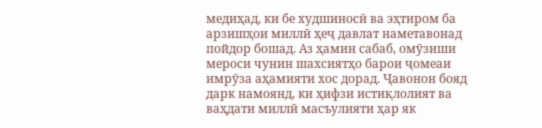медиҳад, ки бе худшиносӣ ва эҳтиром ба арзишҳои миллӣ ҳеҷ давлат наметавонад пойдор бошад. Аз ҳамин сабаб, омӯзиши мероси чунин шахсиятҳо барои ҷомеаи имрӯза аҳамияти хос дорад. Ҷавонон бояд дарк намоянд, ки ҳифзи истиқлолият ва ваҳдати миллӣ масъулияти ҳар як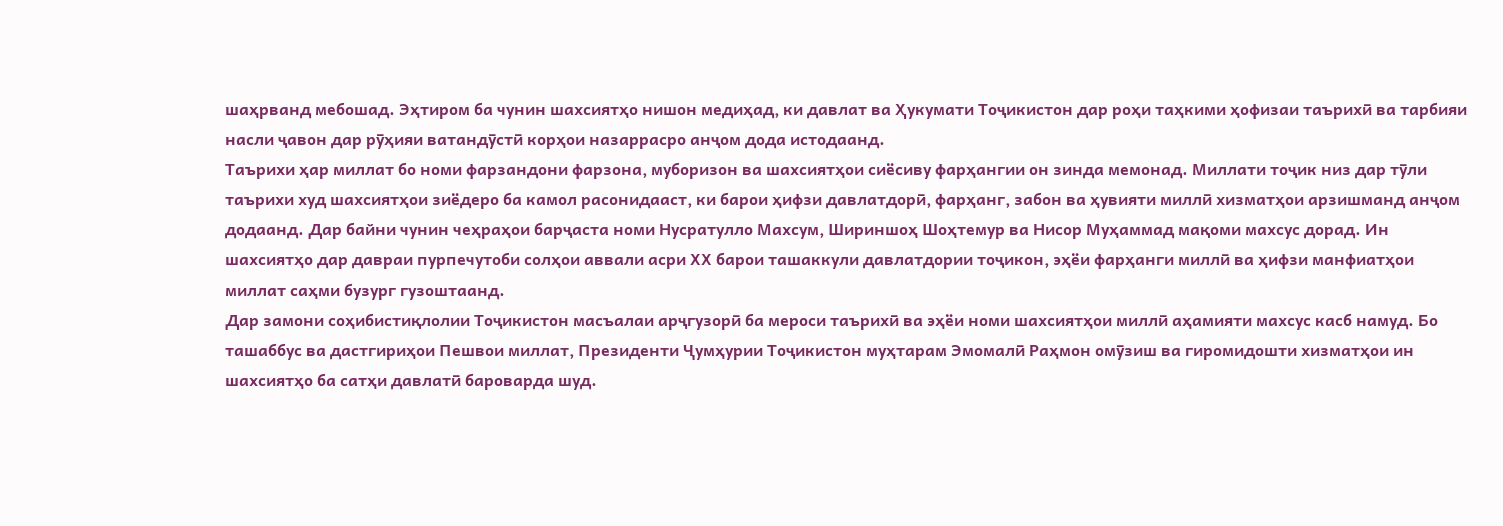шаҳрванд мебошад. Эҳтиром ба чунин шахсиятҳо нишон медиҳад, ки давлат ва Ҳукумати Тоҷикистон дар роҳи таҳкими ҳофизаи таърихӣ ва тарбияи насли ҷавон дар рӯҳияи ватандӯстӣ корҳои назаррасро анҷом дода истодаанд.
Таърихи ҳар миллат бо номи фарзандони фарзона, муборизон ва шахсиятҳои сиёсиву фарҳангии он зинда мемонад. Миллати тоҷик низ дар тӯли таърихи худ шахсиятҳои зиёдеро ба камол расонидааст, ки барои ҳифзи давлатдорӣ, фарҳанг, забон ва ҳувияти миллӣ хизматҳои арзишманд анҷом додаанд. Дар байни чунин чеҳраҳои барҷаста номи Нусратулло Махсум, Шириншоҳ Шоҳтемур ва Нисор Муҳаммад мақоми махсус дорад. Ин шахсиятҳо дар давраи пурпечутоби солҳои аввали асри ХХ барои ташаккули давлатдории тоҷикон, эҳёи фарҳанги миллӣ ва ҳифзи манфиатҳои миллат саҳми бузург гузоштаанд.
Дар замони соҳибистиқлолии Тоҷикистон масъалаи арҷгузорӣ ба мероси таърихӣ ва эҳёи номи шахсиятҳои миллӣ аҳамияти махсус касб намуд. Бо ташаббус ва дастгириҳои Пешвои миллат, Президенти Ҷумҳурии Тоҷикистон муҳтарам Эмомалӣ Раҳмон омӯзиш ва гиромидошти хизматҳои ин шахсиятҳо ба сатҳи давлатӣ бароварда шуд.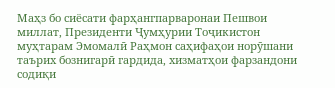Маҳз бо сиёсати фарҳангпарваронаи Пешвои миллат, Президенти Ҷумҳурии Тоҷикистон муҳтарам Эмомалӣ Раҳмон саҳифаҳои норӯшани таърих бознигарӣ гардида, хизматҳои фарзандони содиқи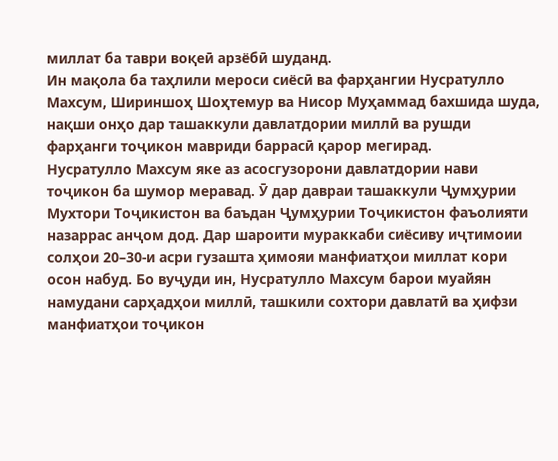миллат ба таври воқеӣ арзёбӣ шуданд.
Ин мақола ба таҳлили мероси сиёсӣ ва фарҳангии Нусратулло Махсум, Шириншоҳ Шоҳтемур ва Нисор Муҳаммад бахшида шуда, нақши онҳо дар ташаккули давлатдории миллӣ ва рушди фарҳанги тоҷикон мавриди баррасӣ қарор мегирад.
Нусратулло Махсум яке аз асосгузорони давлатдории нави тоҷикон ба шумор меравад. Ӯ дар давраи ташаккули Ҷумҳурии Мухтори Тоҷикистон ва баъдан Ҷумҳурии Тоҷикистон фаъолияти назаррас анҷом дод. Дар шароити мураккаби сиёсиву иҷтимоии солҳои 20–30-и асри гузашта ҳимояи манфиатҳои миллат кори осон набуд. Бо вуҷуди ин, Нусратулло Махсум барои муайян намудани сарҳадҳои миллӣ, ташкили сохтори давлатӣ ва ҳифзи манфиатҳои тоҷикон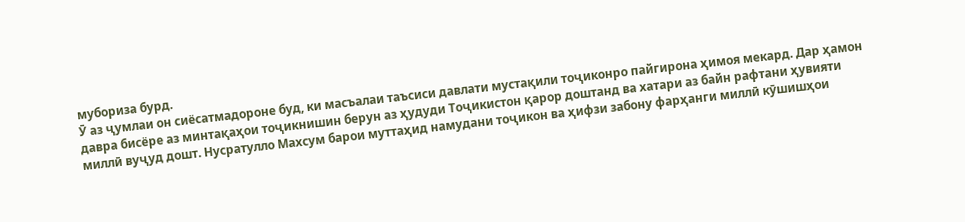мубориза бурд.
Ӯ аз ҷумлаи он сиёсатмадороне буд, ки масъалаи таъсиси давлати мустақили тоҷиконро пайгирона ҳимоя мекард. Дар ҳамон давра бисёре аз минтақаҳои тоҷикнишин берун аз ҳудуди Тоҷикистон қарор доштанд ва хатари аз байн рафтани ҳувияти миллӣ вуҷуд дошт. Нусратулло Махсум барои муттаҳид намудани тоҷикон ва ҳифзи забону фарҳанги миллӣ кӯшишҳои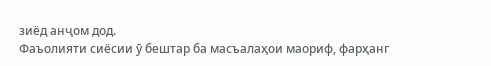зиёд анҷом дод.
Фаъолияти сиёсии ӯ бештар ба масъалаҳои маориф, фарҳанг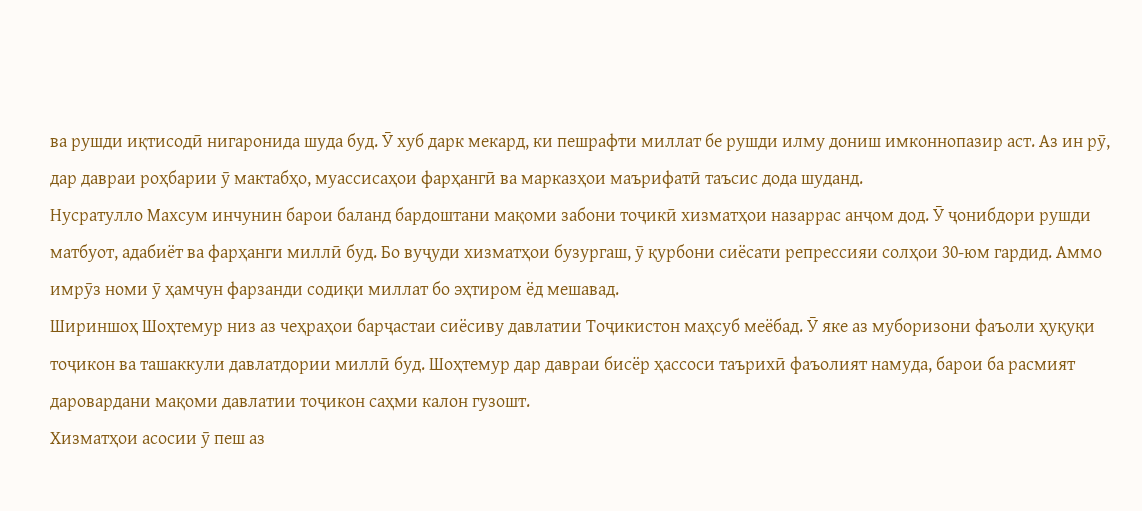ва рушди иқтисодӣ нигаронида шуда буд. Ӯ хуб дарк мекард, ки пешрафти миллат бе рушди илму дониш имконнопазир аст. Аз ин рӯ, дар давраи роҳбарии ӯ мактабҳо, муассисаҳои фарҳангӣ ва марказҳои маърифатӣ таъсис дода шуданд.
Нусратулло Махсум инчунин барои баланд бардоштани мақоми забони тоҷикӣ хизматҳои назаррас анҷом дод. Ӯ ҷонибдори рушди матбуот, адабиёт ва фарҳанги миллӣ буд. Бо вуҷуди хизматҳои бузургаш, ӯ қурбони сиёсати репрессияи солҳои 30-юм гардид. Аммо имрӯз номи ӯ ҳамчун фарзанди содиқи миллат бо эҳтиром ёд мешавад.
Шириншоҳ Шоҳтемур низ аз чеҳраҳои барҷастаи сиёсиву давлатии Тоҷикистон маҳсуб меёбад. Ӯ яке аз муборизони фаъоли ҳуқуқи тоҷикон ва ташаккули давлатдории миллӣ буд. Шоҳтемур дар давраи бисёр ҳассоси таърихӣ фаъолият намуда, барои ба расмият даровардани мақоми давлатии тоҷикон саҳми калон гузошт.
Хизматҳои асосии ӯ пеш аз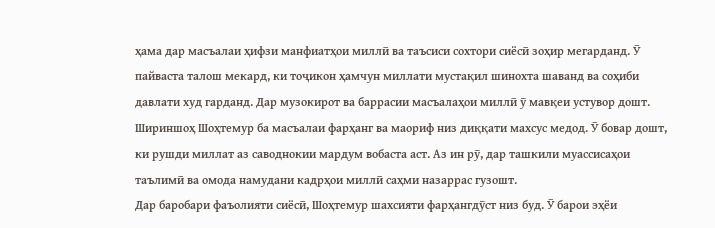ҳама дар масъалаи ҳифзи манфиатҳои миллӣ ва таъсиси сохтори сиёсӣ зоҳир мегарданд. Ӯ пайваста талош мекард, ки тоҷикон ҳамчун миллати мустақил шинохта шаванд ва соҳиби давлати худ гарданд. Дар музокирот ва баррасии масъалаҳои миллӣ ӯ мавқеи устувор дошт.
Шириншоҳ Шоҳтемур ба масъалаи фарҳанг ва маориф низ диққати махсус медод. Ӯ бовар дошт, ки рушди миллат аз саводнокии мардум вобаста аст. Аз ин рӯ, дар ташкили муассисаҳои таълимӣ ва омода намудани кадрҳои миллӣ саҳми назаррас гузошт.
Дар баробари фаъолияти сиёсӣ, Шоҳтемур шахсияти фарҳангдӯст низ буд. Ӯ барои эҳёи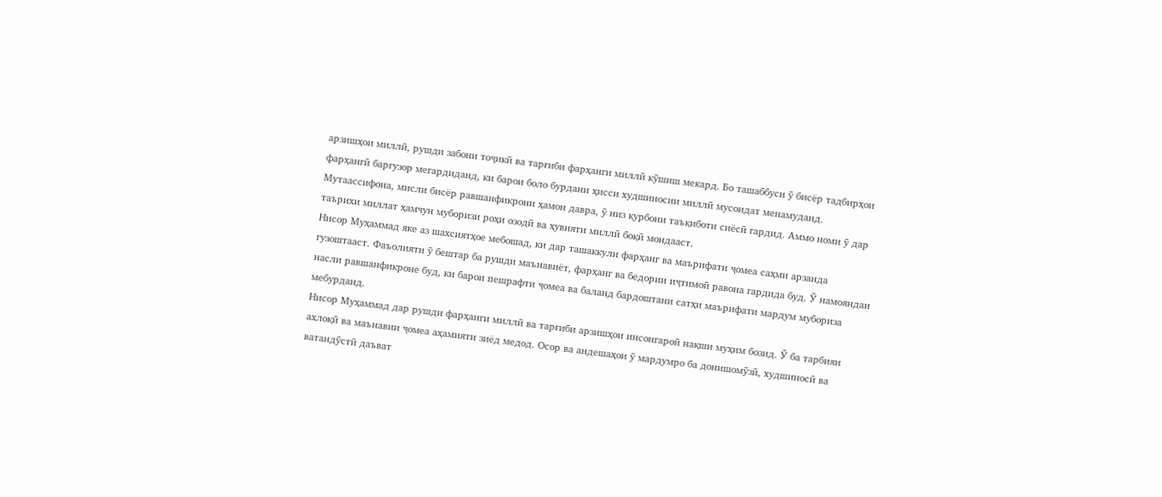арзишҳои миллӣ, рушди забони тоҷикӣ ва тарғиби фарҳанги миллӣ кӯшиш мекард. Бо ташаббуси ӯ бисёр тадбирҳои фарҳангӣ баргузор мегардиданд, ки барои боло бурдани ҳисси худшиносии миллӣ мусоидат менамуданд.
Мутаассифона, мисли бисёр равшанфикрони ҳамон давра, ӯ низ қурбони таъқиботи сиёсӣ гардид. Аммо номи ӯ дар таърихи миллат ҳамчун муборизи роҳи озодӣ ва ҳувияти миллӣ боқӣ мондааст.
Нисор Муҳаммад яке аз шахсиятҳое мебошад, ки дар ташаккули фарҳанг ва маърифати ҷомеа саҳми арзанда гузоштааст. Фаъолияти ӯ бештар ба рушди маънавиёт, фарҳанг ва бедории иҷтимоӣ равона гардида буд. Ӯ намояндаи насли равшанфикроне буд, ки барои пешрафти ҷомеа ва баланд бардоштани сатҳи маърифати мардум мубориза мебурданд.
Нисор Муҳаммад дар рушди фарҳанги миллӣ ва тарғиби арзишҳои инсонгароӣ нақши муҳим бозид. Ӯ ба тарбияи ахлоқӣ ва маънавии ҷомеа аҳамияти зиёд медод. Осор ва андешаҳои ӯ мардумро ба донишомӯзӣ, худшиносӣ ва ватандӯстӣ даъват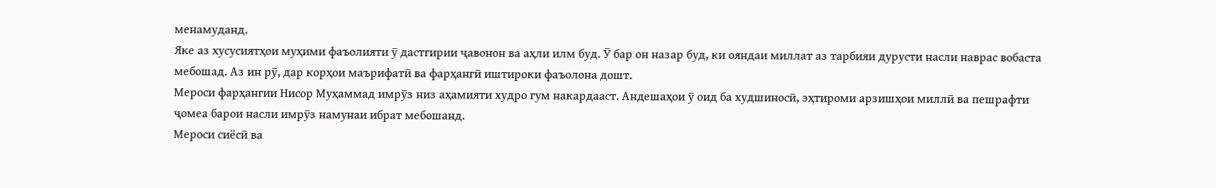менамуданд.
Яке аз хусусиятҳои муҳими фаъолияти ӯ дастгирии ҷавонон ва аҳли илм буд. Ӯ бар он назар буд, ки ояндаи миллат аз тарбияи дурусти насли наврас вобаста мебошад. Аз ин рӯ, дар корҳои маърифатӣ ва фарҳангӣ иштироки фаъолона дошт.
Мероси фарҳангии Нисор Муҳаммад имрӯз низ аҳамияти худро гум накардааст. Андешаҳои ӯ оид ба худшиносӣ, эҳтироми арзишҳои миллӣ ва пешрафти ҷомеа барои насли имрӯз намунаи ибрат мебошанд.
Мероси сиёсӣ ва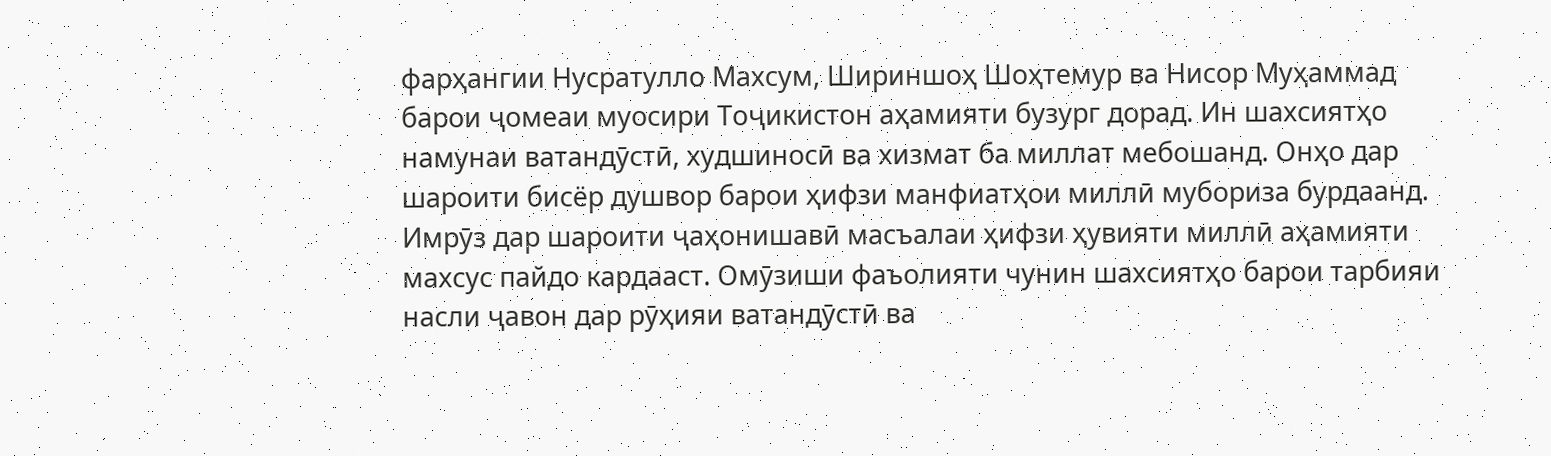фарҳангии Нусратулло Махсум, Шириншоҳ Шоҳтемур ва Нисор Муҳаммад барои ҷомеаи муосири Тоҷикистон аҳамияти бузург дорад. Ин шахсиятҳо намунаи ватандӯстӣ, худшиносӣ ва хизмат ба миллат мебошанд. Онҳо дар шароити бисёр душвор барои ҳифзи манфиатҳои миллӣ мубориза бурдаанд.
Имрӯз дар шароити ҷаҳонишавӣ масъалаи ҳифзи ҳувияти миллӣ аҳамияти махсус пайдо кардааст. Омӯзиши фаъолияти чунин шахсиятҳо барои тарбияи насли ҷавон дар рӯҳияи ватандӯстӣ ва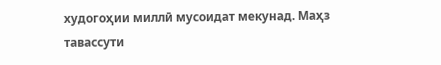худогоҳии миллӣ мусоидат мекунад. Маҳз тавассути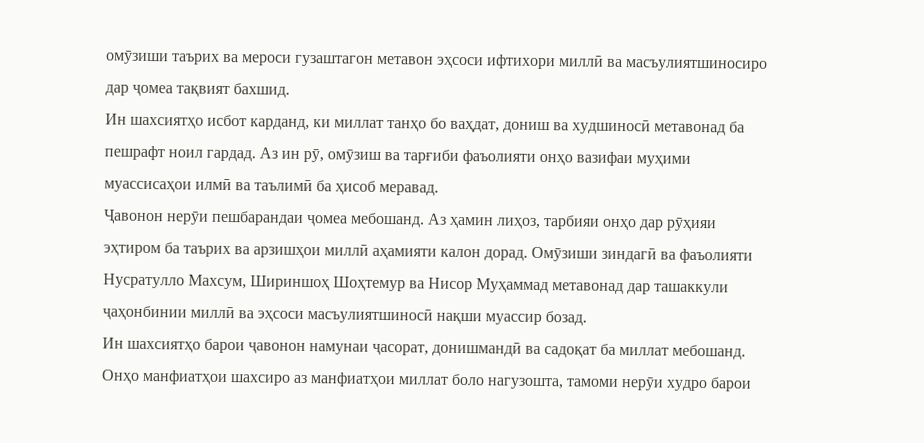омӯзиши таърих ва мероси гузаштагон метавон эҳсоси ифтихори миллӣ ва масъулиятшиносиро дар ҷомеа тақвият бахшид.
Ин шахсиятҳо исбот карданд, ки миллат танҳо бо ваҳдат, дониш ва худшиносӣ метавонад ба пешрафт ноил гардад. Аз ин рӯ, омӯзиш ва тарғиби фаъолияти онҳо вазифаи муҳими муассисаҳои илмӣ ва таълимӣ ба ҳисоб меравад.
Ҷавонон нерӯи пешбарандаи ҷомеа мебошанд. Аз ҳамин лиҳоз, тарбияи онҳо дар рӯҳияи эҳтиром ба таърих ва арзишҳои миллӣ аҳамияти калон дорад. Омӯзиши зиндагӣ ва фаъолияти Нусратулло Махсум, Шириншоҳ Шоҳтемур ва Нисор Муҳаммад метавонад дар ташаккули ҷаҳонбинии миллӣ ва эҳсоси масъулиятшиносӣ нақши муассир бозад.
Ин шахсиятҳо барои ҷавонон намунаи ҷасорат, донишмандӣ ва садоқат ба миллат мебошанд. Онҳо манфиатҳои шахсиро аз манфиатҳои миллат боло нагузошта, тамоми нерӯи худро барои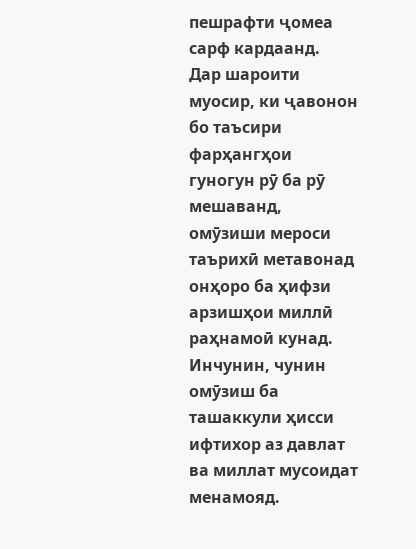пешрафти ҷомеа сарф кардаанд.
Дар шароити муосир, ки ҷавонон бо таъсири фарҳангҳои гуногун рӯ ба рӯ мешаванд, омӯзиши мероси таърихӣ метавонад онҳоро ба ҳифзи арзишҳои миллӣ раҳнамоӣ кунад. Инчунин, чунин омӯзиш ба ташаккули ҳисси ифтихор аз давлат ва миллат мусоидат менамояд.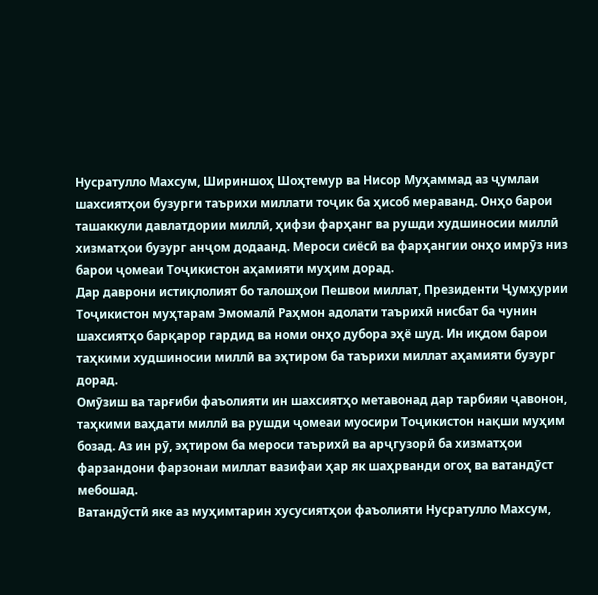Нусратулло Махсум, Шириншоҳ Шоҳтемур ва Нисор Муҳаммад аз ҷумлаи шахсиятҳои бузурги таърихи миллати тоҷик ба ҳисоб мераванд. Онҳо барои ташаккули давлатдории миллӣ, ҳифзи фарҳанг ва рушди худшиносии миллӣ хизматҳои бузург анҷом додаанд. Мероси сиёсӣ ва фарҳангии онҳо имрӯз низ барои ҷомеаи Тоҷикистон аҳамияти муҳим дорад.
Дар даврони истиқлолият бо талошҳои Пешвои миллат, Президенти Ҷумҳурии Тоҷикистон муҳтарам Эмомалӣ Раҳмон адолати таърихӣ нисбат ба чунин шахсиятҳо барқарор гардид ва номи онҳо дубора эҳё шуд. Ин иқдом барои таҳкими худшиносии миллӣ ва эҳтиром ба таърихи миллат аҳамияти бузург дорад.
Омӯзиш ва тарғиби фаъолияти ин шахсиятҳо метавонад дар тарбияи ҷавонон, таҳкими ваҳдати миллӣ ва рушди ҷомеаи муосири Тоҷикистон нақши муҳим бозад. Аз ин рӯ, эҳтиром ба мероси таърихӣ ва арҷгузорӣ ба хизматҳои фарзандони фарзонаи миллат вазифаи ҳар як шаҳрванди огоҳ ва ватандӯст мебошад.
Ватандӯстӣ яке аз муҳимтарин хусусиятҳои фаъолияти Нусратулло Махсум,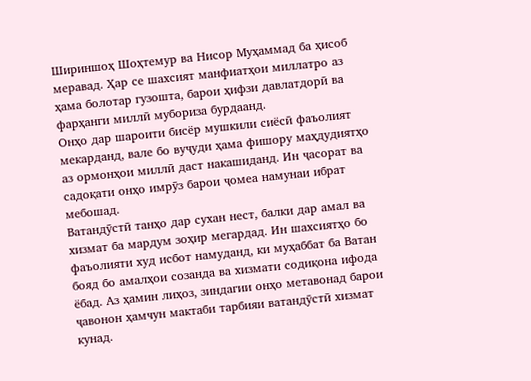Шириншоҳ Шоҳтемур ва Нисор Муҳаммад ба ҳисоб меравад. Ҳар се шахсият манфиатҳои миллатро аз ҳама болотар гузошта, барои ҳифзи давлатдорӣ ва фарҳанги миллӣ мубориза бурдаанд.
Онҳо дар шароити бисёр мушкили сиёсӣ фаъолият мекарданд, вале бо вуҷуди ҳама фишору маҳдудиятҳо аз ормонҳои миллӣ даст накашиданд. Ин ҷасорат ва садоқати онҳо имрӯз барои ҷомеа намунаи ибрат мебошад.
Ватандӯстӣ танҳо дар сухан нест, балки дар амал ва хизмат ба мардум зоҳир мегардад. Ин шахсиятҳо бо фаъолияти худ исбот намуданд, ки муҳаббат ба Ватан бояд бо амалҳои созанда ва хизмати содиқона ифода ёбад. Аз ҳамин лиҳоз, зиндагии онҳо метавонад барои ҷавонон ҳамчун мактаби тарбияи ватандӯстӣ хизмат кунад.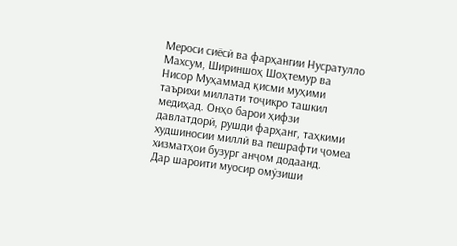Мероси сиёсӣ ва фарҳангии Нусратулло Махсум, Шириншоҳ Шоҳтемур ва Нисор Муҳаммад қисми муҳими таърихи миллати тоҷикро ташкил медиҳад. Онҳо барои ҳифзи давлатдорӣ, рушди фарҳанг, таҳкими худшиносии миллӣ ва пешрафти ҷомеа хизматҳои бузург анҷом додаанд.
Дар шароити муосир омӯзиши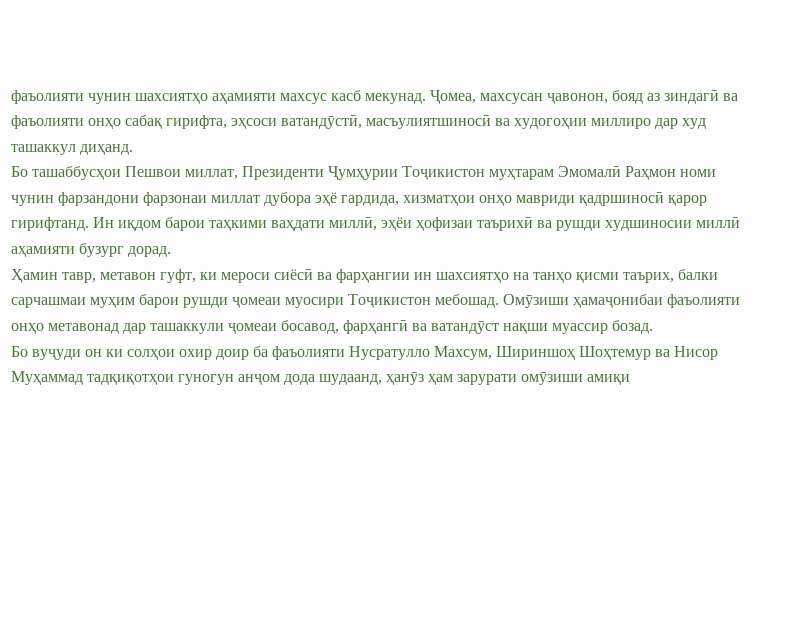фаъолияти чунин шахсиятҳо аҳамияти махсус касб мекунад. Ҷомеа, махсусан ҷавонон, бояд аз зиндагӣ ва фаъолияти онҳо сабақ гирифта, эҳсоси ватандӯстӣ, масъулиятшиносӣ ва худогоҳии миллиро дар худ ташаккул диҳанд.
Бо ташаббусҳои Пешвои миллат, Президенти Ҷумҳурии Тоҷикистон муҳтарам Эмомалӣ Раҳмон номи чунин фарзандони фарзонаи миллат дубора эҳё гардида, хизматҳои онҳо мавриди қадршиносӣ қарор гирифтанд. Ин иқдом барои таҳкими ваҳдати миллӣ, эҳёи ҳофизаи таърихӣ ва рушди худшиносии миллӣ аҳамияти бузург дорад.
Ҳамин тавр, метавон гуфт, ки мероси сиёсӣ ва фарҳангии ин шахсиятҳо на танҳо қисми таърих, балки сарчашмаи муҳим барои рушди ҷомеаи муосири Тоҷикистон мебошад. Омӯзиши ҳамаҷонибаи фаъолияти онҳо метавонад дар ташаккули ҷомеаи босавод, фарҳангӣ ва ватандӯст нақши муассир бозад.
Бо вуҷуди он ки солҳои охир доир ба фаъолияти Нусратулло Махсум, Шириншоҳ Шоҳтемур ва Нисор Муҳаммад тадқиқотҳои гуногун анҷом дода шудаанд, ҳанӯз ҳам зарурати омӯзиши амиқи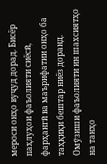мероси онҳо вуҷуд дорад. Бисёр паҳлуҳои фаъолияти сиёсӣ, фарҳангӣ ва маърифатии онҳо ба таҳқиқи бештар ниёз доранд.
Омӯзиши фаъолияти ин шахсиятҳо на танҳо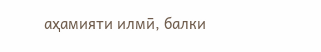аҳамияти илмӣ, балки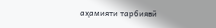аҳамияти тарбиявӣ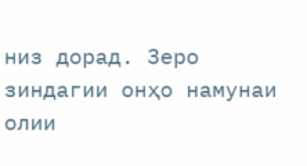низ дорад. Зеро зиндагии онҳо намунаи олии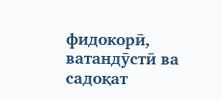фидокорӣ, ватандӯстӣ ва садоқат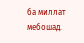ба миллат мебошад.